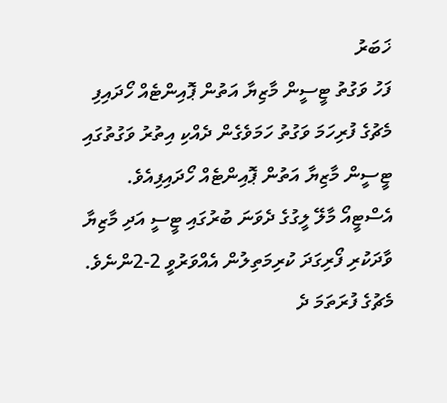ޚަބަރު
ފަހު ވަގުތު ޓީސީން މާޒިޔާ އަތުން ޕޮއިންޓެއް ހޯދައިފި
މެޗުގެ ފުރިހަމަ ވަގުތު ހަމަވެގެން ދެއްކި އިތުރު ވަގުތުގައި ޓީސީން މާޒިޔާ އަތުން ޕޮއިންޓެއް ހޯދައިފިއެވެ.
އެސްޓީއޯ މާލޭ ލީގުގެ ދެވަނަ ބުރުގައި ޓީސީ އަދި މާޒިޔާ ވާދަކުރި ފޯރިގަދަ ކުރިމަތިލުން އެއްވަރުވީ 2-2ންނެވެ. މެޗުގެ ފުރަތަމަ ދެ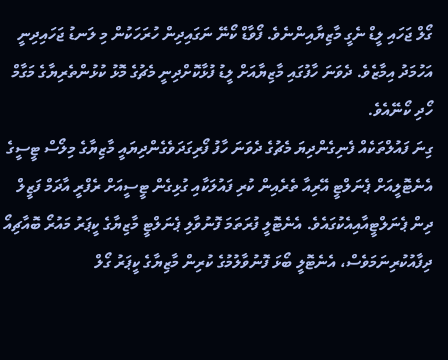ގޯލް ޖަހައި ލީޑް ނެގީ މާޒިޔާއިންނެވެ. ފޯވާޑް ކޯނޭ ނަގައިދިން ހުރަހަކުން މި ލަނޑު ޖަހައިދިނީ އަހުމަދު އިމާޒެވެ. ދެވަނަ ހާފުގައި މާޒިޔާއަށް ލީޑު ފުޅާކޮށްދިނީ މެޗުގެ މޮޅު ކުޅުންތެރިޔާގެ މަގާމް ހޯދި ކޯނޭއެވެ.
ގިނަ ފައުލްތަކެއް ފެނިގެންދިޔަ މެޗުގެ ދެވަނަ ހާފު ފޯރިގަދަވެގެންދިޔައީ މާޒިޔާގެ މިލޯސް ޓީސީގެ އެނެޓޮލީއަށް ޕެނަލްޓީ އޭރިއާ ތެރެއިން ކުރި ފައުލަކާއި ގުޅިގެން ޓީސީއަށް ރެފްރީ އާދަމް ފަޒީލް ދިން ޕެނަލްޓީއާއިއެކުގައެވެ. އެނެޓޮލީ ފުރަތަމަ ފޮނުވާލި ޕެނަލްޓީ މާޒިޔާގެ ކީޕަރު މައުރޯ ބޮއާޗިއޯ ދިފާއުކުރިނަމަވެސް، އެނެޓޮލީ ބޯޅަ ފޮނުވާލުމުގެ ކުރިން މާޒިޔާގެ ކީޕަރު ގޯލް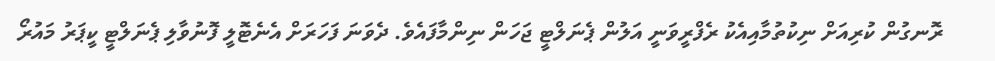ރޮނގުން ކުރިއަށް ނިކުތުމާއިއެކު ރެފްރީވަނީ އަލުން ޕެނަލްޓީ ޖަހަން ނިންމާފައެވެ. ދެވަނަ ފަހަރަށް އެނެޓޮލީ ފޮނުވާލި ޕެނަލްޓީ ކީޕަރު މައުރޯ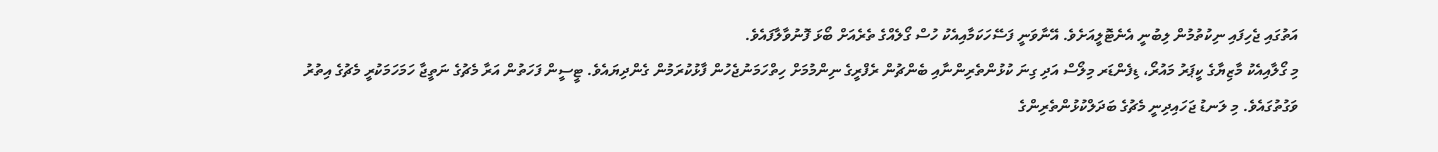އަތުގައި ޖެހިފައި ނިކުތުމުން ލިބުނީ އެނެޓޮލީއަށެވެ. އޭނާވަނީ ފަސޭހަކަމާއިއެކު ހުސް ގޯލެއްގެ ތެރެއަށް ބޯޅަ ފޮނުވާލާފައެވެ.
މި ގޯލާއިއެކު މާޒިޔާގެ ކީޕަރު މައުރޯ، ޑިފެންޑަރ މިލޯސް އަދި ގިނަ ކުޅުންތެރިންނާއި ބެންޗުން ރެފްރީގެ ނިންމުމަށް ހިތްހަމަނުޖެހުން ފާޅުކުރަމުން ގެންދިޔައެވެ. ޓީސީން ފަހަތުން އަރާ މެޗުގެ ނަތީޖާ ހަމަހަމަކުރީ މެޗުގެ އިތުރު ވަގުތުގައެވެ. މި ލަނޑު ޖަހައިދިނީ މެޗުގެ ބަދަލްކުޅުންތެރިންގެ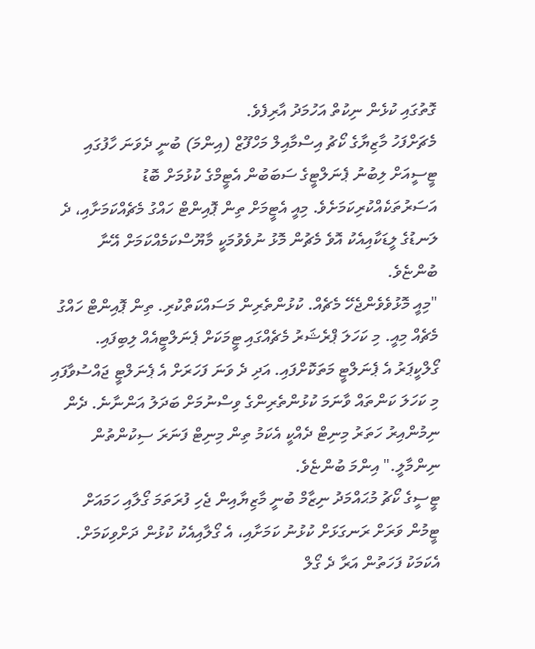ގޮތުގައި ކުޅެން ނިކުތް އަހުމަދު އާރިފެވެ.
މެޗަށްފަހު މާޒިޔާގެ ކޯޗު އިސްމާއިލް މަހްފޫޒް (އިންމަ) ބުނީ ދެވަނަ ހާފުގައި ޓީސީއަށް ލިބުނު ޕެނަލްޓީގެ ސަބަބުން އެޓީމްގެ ކުޅުމަށް ބޮޑު އަސަރުތަކެއްކުރިކަމަށެވެ. މިއީ އެޓީމަށް ތިން ޕޮއިންޓް ހައްގު މެޗެއްކަމަށާއި، ދެ ލަނޑުގެ ލީޑަކާއިއެކު އޮވެ މެޗުން މޮޅު ނުވެވުމަކީ މާޔޫސްކަމެއްކަމަށް އޭނާ ބުންޏެވެ.
"މިއީ މޮޅުވެވެންޖެހޭ މެޗެއް. ކުޅުންތެރިން މަސައްކަތްކުރި. ތިން ޕޮއިންޓް ހައްގު މެޗެއް މިއީ. މި ކަހަލަ ޕްރެޝަރު މެޗެއްގައި ޓީމަކަށް ޕެނަލްޓީއެއް ލިބިފައި. ގޯލްކީޕަރު އެ ޕެނަލްޓީ މަތަކޮށްފައި. އަދި ދެ ވަނަ ފަހަރަށް އެ ޕެނަލްޓީ ޖައްސުވާފައި މި ކަހަލަ ކަންތައް ވާނަމަ ކުޅުންތެރިންގެ ވިސްނުމަށް ބަދަލު އަންނާނެ. ދެން ނިމުންއިރު ހަތަރު މިނިޓް ދެއްކީ އެކަމު ތިން މިނިޓް ފަނަރަ ސިކުންތުން ނިންމާލީ." އިންމަ ބުންޏެވެ.
ޓީސީގެ ކޯޗު މުޙައްމަދު ނިޒާމް ބުނީ މާޒިޔާއިން ޖެހި ފުރަތަމަ ގޯލާއި ހަމައަށް ޓީމުން ވަރަށް ރަނގަޅަށް ކުޅުނު ކަމަށާއި، އެ ގޯލާއިއެކު ކުޅުން ދަށްވިކަމަށް. އެކަމަކު ފަހަތުން އަރާ ދެ ގޯލް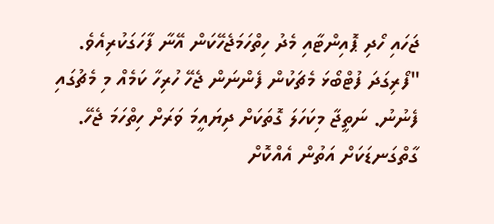ޖަހައި ހޯދި ޕޮއިންޓާއި މެދު ހިތްހަމަޖެހޭކަން އޭނާ ފާހަގަކުރިއެވެ.
"ފޯރިގަދަ ފުޓްބޯޅަ މެޗަކުން ފެންނަން ޖެހޭ ހުރިހާ ކަމެއް މި މެޗުގައި ފެނުނު. ނަތީޖާ މިކަހަލަ ގޮތަކަށް ދިޔައީމަ ވަރަށް ހިތްހަމަ ޖެހޭ. ގާތްގަނޑަކަށް އަތުން އެއްކޮށް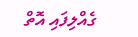ގެއްލިފައި އޮތް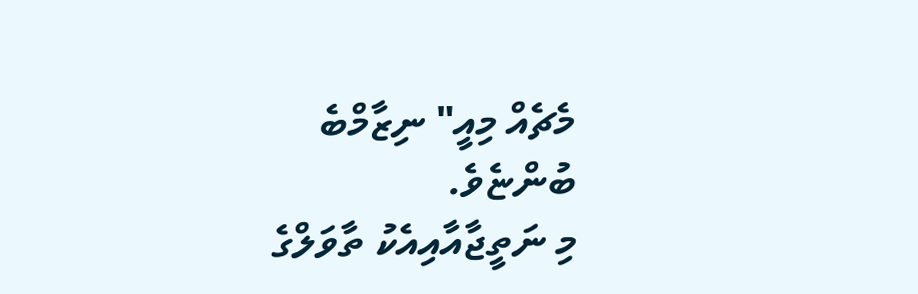މެޗެއް މިއީ" ނިޒާމްބެ ބުންޏެވެ.
މި ނަތީޖާއާއިއެކު ތާވަލްގެ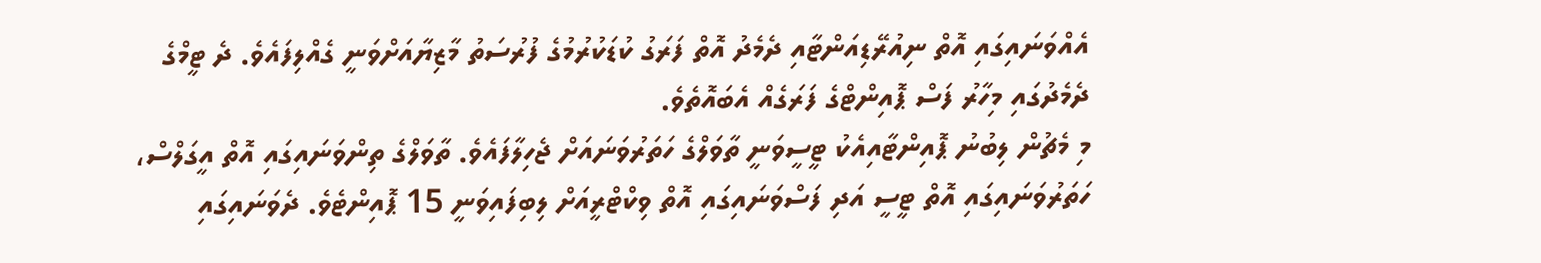އެއްވަނައިގައި އޮތް ނިއުރޭޑިއަންޓާއި ދެމެދު އޮތް ފަރަގު ކުޑަކުރުމުގެ ފުރުސަތު މާޒިޔާއަށްވަނީ ގެއްލިފައެވެ. ދެ ޓީމްގެ ދެމެދުގައި މިހާރު ފަސް ޕޮއިންޓްގެ ފަރަގެއް އެބައޮތެވެ.
މި މެޗުން ލިބުނު ޕޮއިންޓާއިއެކު ޓީސީވަނީ ތާވަލްގެ ހަތަރުވަނައަށް ޖެހިލާފައެވެ. ތާވަލްގެ ތިންވަނައިގައި އޮތް އީގަލްސް، ހަތަރުވަނައިގައި އޮތް ޓީސީ އަދި ފަސްވަނައިގައި އޮތް ވިކްޓްރީއަށް ލިބިފައިވަނީ 15 ޕޮއިންޓެވެ. ދެވަނައިގައި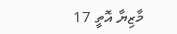މާޒިޔާ އޮތީ 17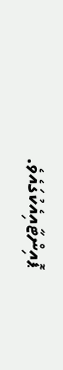ޕޮއިންޓާއިއެކުގައެވެ.